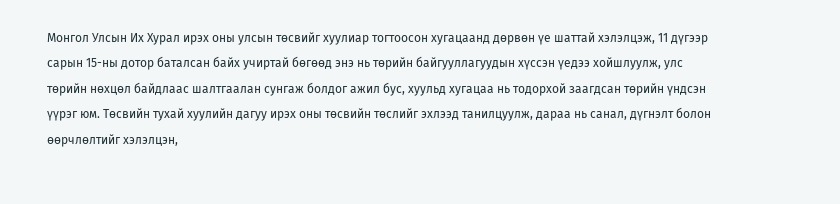Монгол Улсын Их Хурал ирэх оны улсын төсвийг хуулиар тогтоосон хугацаанд дөрвөн үе шаттай хэлэлцэж, 11 дүгээр сарын 15-ны дотор баталсан байх учиртай бөгөөд энэ нь төрийн байгууллагуудын хүссэн үедээ хойшлуулж, улс төрийн нөхцөл байдлаас шалтгаалан сунгаж болдог ажил бус, хуульд хугацаа нь тодорхой заагдсан төрийн үндсэн үүрэг юм. Төсвийн тухай хуулийн дагуу ирэх оны төсвийн төслийг эхлээд танилцуулж, дараа нь санал, дүгнэлт болон өөрчлөлтийг хэлэлцэн,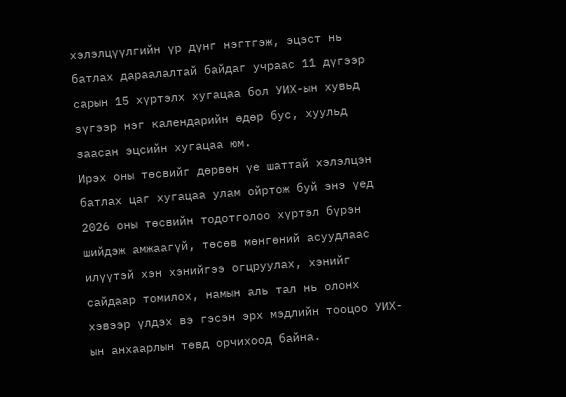хэлэлцүүлгийн үр дүнг нэгтгэж, эцэст нь батлах дараалалтай байдаг учраас 11 дүгээр сарын 15 хүртэлх хугацаа бол УИХ-ын хувьд зүгээр нэг календарийн өдөр бус, хуульд заасан эцсийн хугацаа юм.
Ирэх оны төсвийг дөрвөн үе шаттай хэлэлцэн батлах цаг хугацаа улам ойртож буй энэ үед 2026 оны төсвийн тодотголоо хүртэл бүрэн шийдэж амжаагүй, төсөв мөнгөний асуудлаас илүүтэй хэн хэнийгээ огцруулах, хэнийг сайдаар томилох, намын аль тал нь олонх хэвээр үлдэх вэ гэсэн эрх мэдлийн тооцоо УИХ-ын анхаарлын төвд орчихоод байна.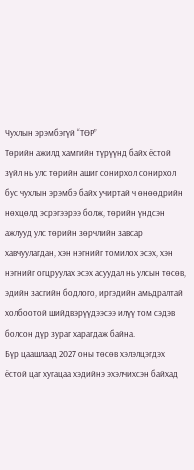Чухлын эрэмбэгүй “ТӨР”
Төрийн ажилд хамгийн түрүүнд байх ёстой зүйл нь улс төрийн ашиг сонирхол сонирхол бус чухлын эрэмбэ байх учиртай ч өнөөдрийн нөхцөлд эсрэгээрээ болж, төрийн үндсэн ажлууд улс төрийн зөрчлийн завсар хавчуулагдан, хэн нэгнийг томилох эсэх, хэн нэгнийг огцруулах эсэх асуудал нь улсын төсөв, эдийн засгийн бодлого, иргэдийн амьдралтай холбоотой шийдвэрүүдээсээ илүү том сэдэв болсон дүр зураг харагдаж байна.
Бүр цаашлаад 2027 оны төсөв хэлэлцэгдэх ёстой цаг хугацаа хэдийнэ эхэлчихсэн байхад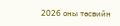2026 оны төсвийн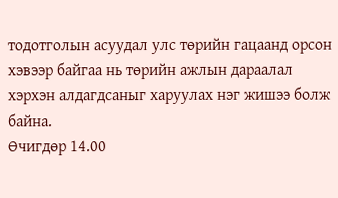тодотголын асуудал улс төрийн гацаанд орсон хэвээр байгаа нь төрийн ажлын дараалал хэрхэн алдагдсаныг харуулах нэг жишээ болж байна.
Өчигдөр 14.00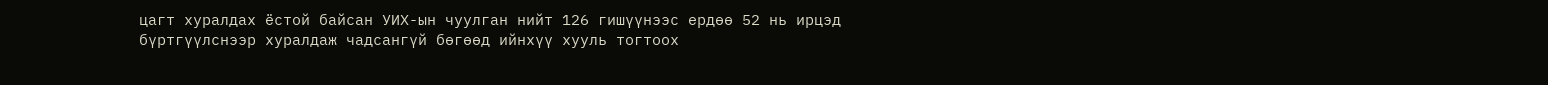цагт хуралдах ёстой байсан УИХ-ын чуулган нийт 126 гишүүнээс ердөө 52 нь ирцэд бүртгүүлснээр хуралдаж чадсангүй бөгөөд ийнхүү хууль тогтоох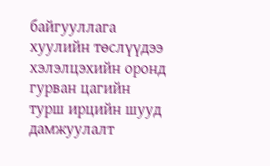байгууллага хуулийн төслүүдээ хэлэлцэхийн оронд гурван цагийн турш ирцийн шууд дамжуулалт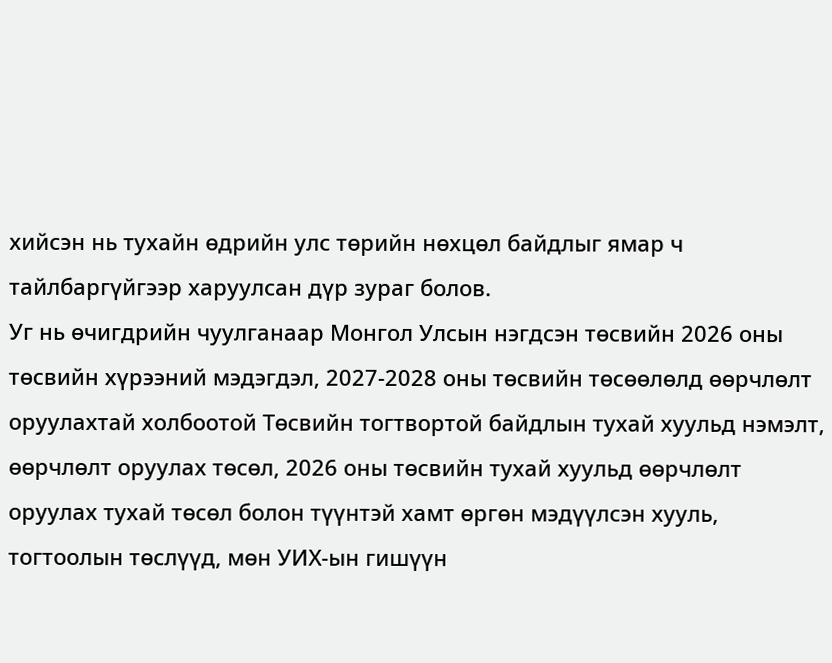хийсэн нь тухайн өдрийн улс төрийн нөхцөл байдлыг ямар ч тайлбаргүйгээр харуулсан дүр зураг болов.
Уг нь өчигдрийн чуулганаар Монгол Улсын нэгдсэн төсвийн 2026 оны төсвийн хүрээний мэдэгдэл, 2027-2028 оны төсвийн төсөөлөлд өөрчлөлт оруулахтай холбоотой Төсвийн тогтвортой байдлын тухай хуульд нэмэлт, өөрчлөлт оруулах төсөл, 2026 оны төсвийн тухай хуульд өөрчлөлт оруулах тухай төсөл болон түүнтэй хамт өргөн мэдүүлсэн хууль, тогтоолын төслүүд, мөн УИХ-ын гишүүн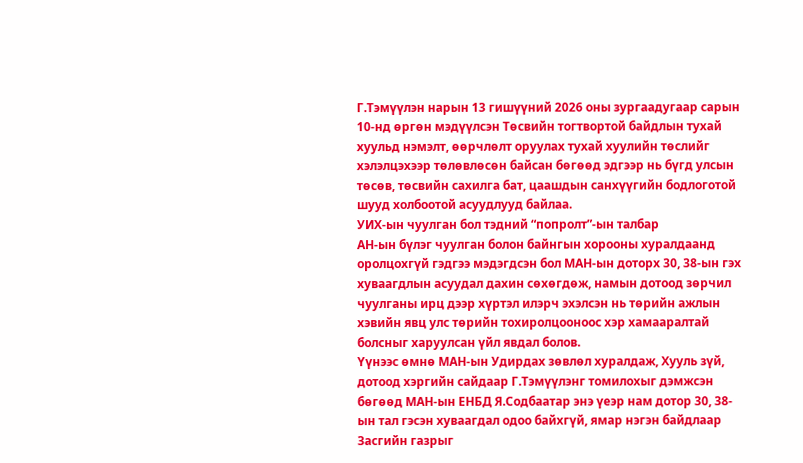Г.Тэмүүлэн нарын 13 гишүүний 2026 оны зургаадугаар сарын 10-нд өргөн мэдүүлсэн Төсвийн тогтвортой байдлын тухай хуульд нэмэлт, өөрчлөлт оруулах тухай хуулийн төслийг хэлэлцэхээр төлөвлөсөн байсан бөгөөд эдгээр нь бүгд улсын төсөв, төсвийн сахилга бат, цаашдын санхүүгийн бодлоготой шууд холбоотой асуудлууд байлаа.
УИХ-ын чуулган бол тэдний “попролт”-ын талбар
АН-ын бүлэг чуулган болон байнгын хорооны хуралдаанд оролцохгүй гэдгээ мэдэгдсэн бол МАН-ын доторх 30, 38-ын гэх хуваагдлын асуудал дахин сөхөгдөж, намын дотоод зөрчил чуулганы ирц дээр хүртэл илэрч эхэлсэн нь төрийн ажлын хэвийн явц улс төрийн тохиролцооноос хэр хамааралтай болсныг харуулсан үйл явдал болов.
Үүнээс өмнө МАН-ын Удирдах зөвлөл хуралдаж, Хууль зүй, дотоод хэргийн сайдаар Г.Тэмүүлэнг томилохыг дэмжсэн бөгөөд МАН-ын ЕНБД Я.Содбаатар энэ үеэр нам дотор 30, 38-ын тал гэсэн хуваагдал одоо байхгүй, ямар нэгэн байдлаар Засгийн газрыг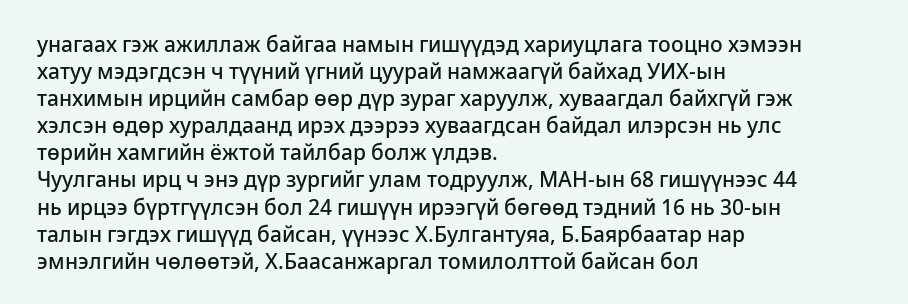унагаах гэж ажиллаж байгаа намын гишүүдэд хариуцлага тооцно хэмээн хатуу мэдэгдсэн ч түүний үгний цуурай намжаагүй байхад УИХ-ын танхимын ирцийн самбар өөр дүр зураг харуулж, хуваагдал байхгүй гэж хэлсэн өдөр хуралдаанд ирэх дээрээ хуваагдсан байдал илэрсэн нь улс төрийн хамгийн ёжтой тайлбар болж үлдэв.
Чуулганы ирц ч энэ дүр зургийг улам тодруулж, МАН-ын 68 гишүүнээс 44 нь ирцээ бүртгүүлсэн бол 24 гишүүн ирээгүй бөгөөд тэдний 16 нь 30-ын талын гэгдэх гишүүд байсан, үүнээс Х.Булгантуяа, Б.Баярбаатар нар эмнэлгийн чөлөөтэй, Х.Баасанжаргал томилолттой байсан бол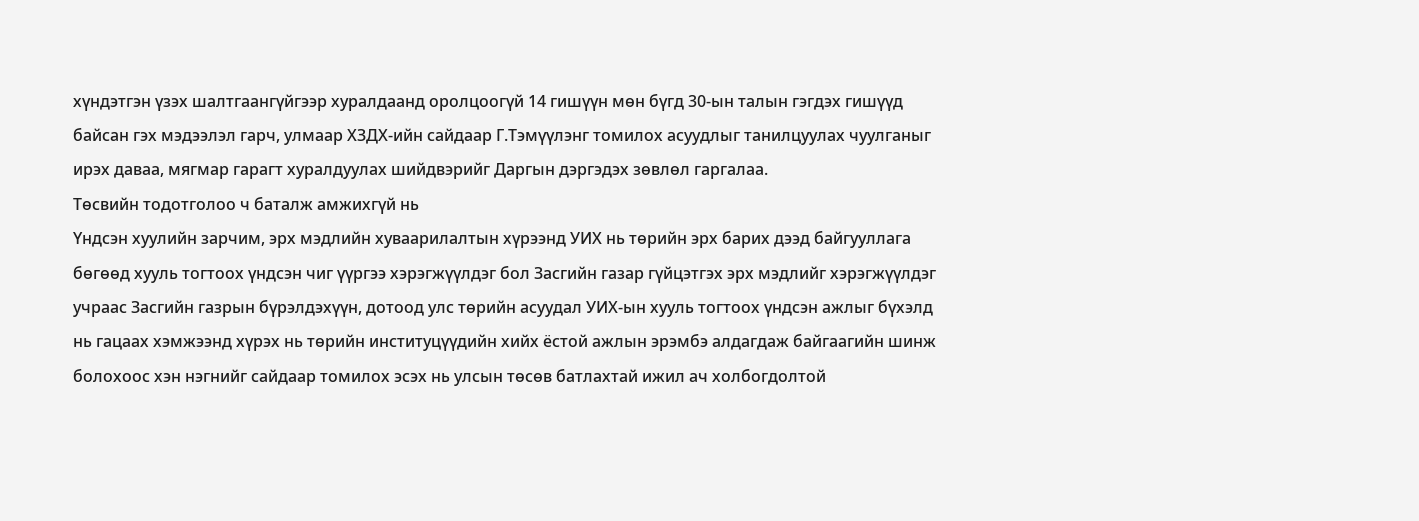хүндэтгэн үзэх шалтгаангүйгээр хуралдаанд оролцоогүй 14 гишүүн мөн бүгд 30-ын талын гэгдэх гишүүд байсан гэх мэдээлэл гарч, улмаар ХЗДХ-ийн сайдаар Г.Тэмүүлэнг томилох асуудлыг танилцуулах чуулганыг ирэх даваа, мягмар гарагт хуралдуулах шийдвэрийг Даргын дэргэдэх зөвлөл гаргалаа.
Төсвийн тодотголоо ч баталж амжихгүй нь
Үндсэн хуулийн зарчим, эрх мэдлийн хуваарилалтын хүрээнд УИХ нь төрийн эрх барих дээд байгууллага бөгөөд хууль тогтоох үндсэн чиг үүргээ хэрэгжүүлдэг бол Засгийн газар гүйцэтгэх эрх мэдлийг хэрэгжүүлдэг учраас Засгийн газрын бүрэлдэхүүн, дотоод улс төрийн асуудал УИХ-ын хууль тогтоох үндсэн ажлыг бүхэлд нь гацаах хэмжээнд хүрэх нь төрийн институцүүдийн хийх ёстой ажлын эрэмбэ алдагдаж байгаагийн шинж болохоос хэн нэгнийг сайдаар томилох эсэх нь улсын төсөв батлахтай ижил ач холбогдолтой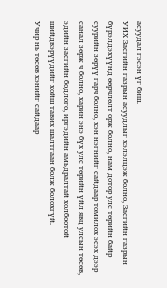асуудал гэсэн үг биш.
УИХ Засгийн газрын асуудлыг хэлэлцэж болно, Засгийн газрын бүрэлдэхүүнд өөрчлөлт орж болно, нам дотор улс төрийн байр суурийн зөрүү гарч болно, хэн нэгнийг сайдаар томилох эсэх дээр санал зөрж ч болно, харин энэ бүх улс төрийн үйл явц улсын төсөв, эдийн засгийн бодлого, иргэдийн амьдралтай холбоотой шийдвэрүүдийг хойш тавих шалтгаан болж болохгүй.
Учир нь төсөв хэнийг сайдаар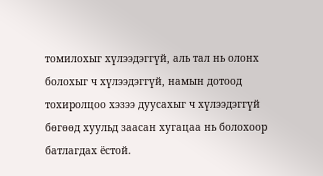томилохыг хүлээдэггүй, аль тал нь олонх болохыг ч хүлээдэггүй, намын дотоод тохиролцоо хэзээ дуусахыг ч хүлээдэггүй бөгөөд хуульд заасан хугацаа нь болохоор батлагдах ёстой.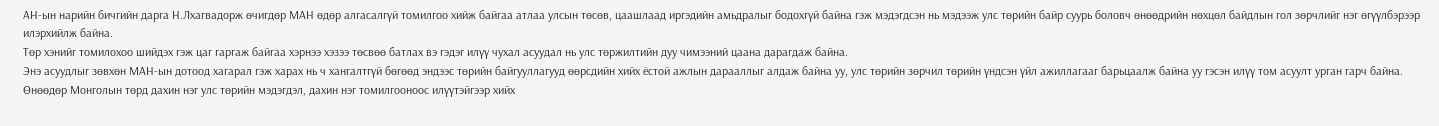АН-ын нарийн бичгийн дарга Н.Лхагвадорж өчигдөр МАН өдөр алгасалгүй томилгоо хийж байгаа атлаа улсын төсөв, цаашлаад иргэдийн амьдралыг бодохгүй байна гэж мэдэгдсэн нь мэдээж улс төрийн байр суурь боловч өнөөдрийн нөхцөл байдлын гол зөрчлийг нэг өгүүлбэрээр илэрхийлж байна.
Төр хэнийг томилохоо шийдэх гэж цаг гаргаж байгаа хэрнээ хэзээ төсвөө батлах вэ гэдэг илүү чухал асуудал нь улс төржилтийн дуу чимээний цаана дарагдаж байна.
Энэ асуудлыг зөвхөн МАН-ын дотоод хагарал гэж харах нь ч хангалтгүй бөгөөд эндээс төрийн байгууллагууд өөрсдийн хийх ёстой ажлын дарааллыг алдаж байна уу, улс төрийн зөрчил төрийн үндсэн үйл ажиллагааг барьцаалж байна уу гэсэн илүү том асуулт урган гарч байна.
Өнөөдөр Монголын төрд дахин нэг улс төрийн мэдэгдэл, дахин нэг томилгооноос илүүтэйгээр хийх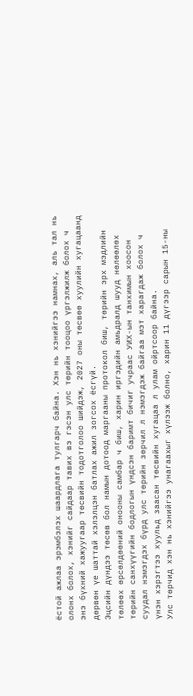ёстой ажлаа эрэмбэлэх шаардлага тулгарч байна. Хэн нь хэнийгээ намнах, аль тал нь олонх болох, хэнийг сайдаар тавих вэ гэсэн улс төрийн тооцоо үргэлжилж болох ч энэ бүхний хажуугаар төсвийн тодотголоо шийдэж, 2027 оны төсвөө хуулийн хугацаанд дөрвөн үе шаттай хэлэлцэн батлах ажил зогсох ёсгүй.
Эцсийн дүндээ төсөв бол намын дотоод маргааны протокол биш, төрийн эрх мэдлийн төлөөх өрсөлдөөний онооны самбар ч биш, харин иргэдийн амьдралд шууд нөлөөлөх төрийн санхүүгийн бодлогын үндсэн баримт бичиг учраас УИХ-ын танхимын хоосон суудал нэмэгдэх бүрд улс төрийн зөрчил л нэмэгдэж байгаа мэт харагдаж болох ч үнэн хэрэгтээ хуульд заасан төсвийн хугацаа л улам ойртсоор байна.
Улс төрчид хэн нь хэнийгээ унагаахыг хүлээж болно, харин 11 дүгээр сарын 15-ны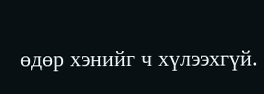өдөр хэнийг ч хүлээхгүй.